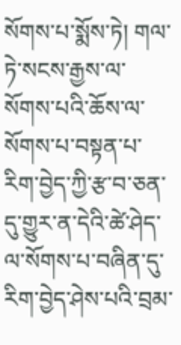སོགས་པ་སྨོས་ཏེ། གལ་ཏེ་སངས་རྒྱས་ལ་སོགས་པའི་ཆོས་ལ་སོགས་པ་བསྟན་པ་རིག་བྱེད་ཀྱི་རྩ་བ་ཅན་དུ་གྱུར་ན་དེའི་ཚེ་ཤེད་ལ་སོགས་པ་བཞིན་དུ་རིག་བྱེད་ཤེས་པའི་བྲམ་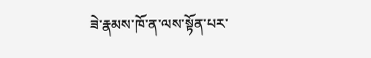ཟེ་རྣམས་ཁོ་ན་ལས་སྟོན་པར་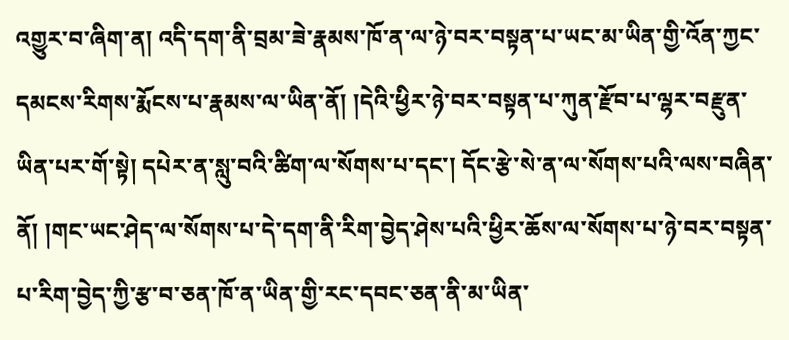འགྱུར་བ་ཞིག་ན། འདི་དག་ནི་བྲམ་ཟེ་རྣམས་ཁོ་ན་ལ་ཉེ་བར་བསྟན་པ་ཡང་མ་ཡིན་གྱི་འོན་ཀྱང་དམངས་རིགས་རྨོངས་པ་རྣམས་ལ་ཡིན་ནོ། །དེའི་ཕྱིར་ཉེ་བར་བསྟན་པ་ཀུན་རྫོབ་པ་ལྷར་བརྫུན་ཡིན་པར་གོ་སྟེ། དཔེར་ན་སླུ་བའི་ཚིག་ལ་སོགས་པ་དང་། དོང་རྩེ་སེ་ན་ལ་སོགས་པའི་ལས་བཞིན་ནོ། །གང་ཡང་ཤེད་ལ་སོགས་པ་དེ་དག་ནི་རིག་བྱེད་ཤེས་པའི་ཕྱིར་ཆོས་ལ་སོགས་པ་ཉེ་བར་བསྟན་པ་རིག་བྱེད་ཀྱི་རྩ་བ་ཅན་ཁོ་ན་ཡིན་གྱི་རང་དབང་ཅན་ནི་མ་ཡིན་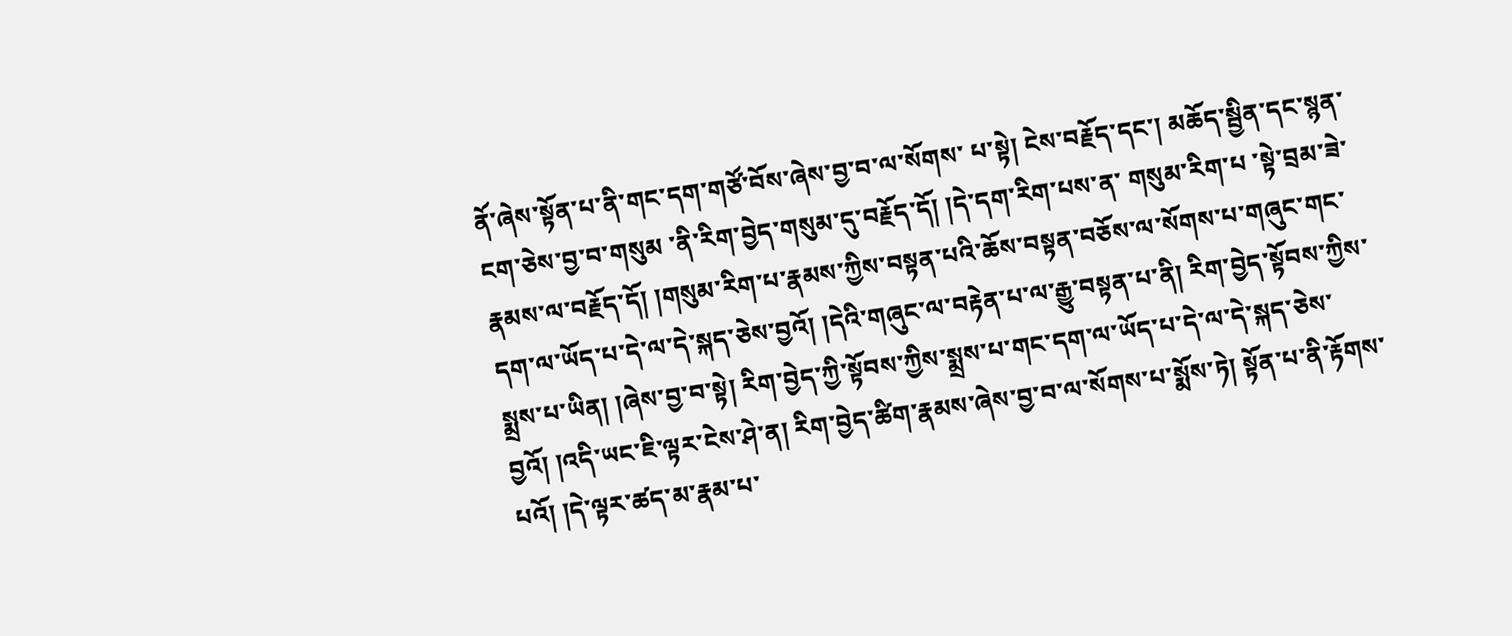ནོ་ཞེས་སྟོན་པ་ནི་གང་དག་གཙོ་བོས་ཞེས་བྱ་བ་ལ་སོགས་ པ་སྟེ། ངེས་བརྗོད་དང་། མཆོད་སྦྱིན་དང་སྙན་ངག་ཅེས་བྱ་བ་གསུམ ་ནི་རིག་བྱེད་གསུམ་དུ་བརྗོད་དོ། །དེ་དག་རིག་པས་ན་ གསུམ་རིག་པ ་སྟེ་བྲམ་ཟེ་རྣམས་ལ་བརྗོད་དོ། །གསུམ་རིག་པ་རྣམས་ཀྱིས་བསྟན་པའི་ཆོས་བསྟན་བཅོས་ལ་སོགས་པ་གཞུང་གང་དག་ལ་ཡོད་པ་དེ་ལ་དེ་སྐད་ཅེས་བྱའོ། །དེའི་གཞུང་ལ་བརྟེན་པ་ལ་རྒྱུ་བསྟན་པ་ནི། རིག་བྱེད་སྟོབས་ཀྱིས་སྨྲས་པ་ཡིན། །ཞེས་བྱ་བ་སྟེ། རིག་བྱེད་ཀྱི་སྟོབས་ཀྱིས་སྨྲས་པ་གང་དག་ལ་ཡོད་པ་དེ་ལ་དེ་སྐད་ཅེས་བྱའོ། །འདི་ཡང་ཇི་ལྟར་ངེས་ཤེ་ན། རིག་བྱེད་ཚིག་རྣམས་ཞེས་བྱ་བ་ལ་སོགས་པ་སྨོས་ཏེ། སྟོན་པ་ནི་རྟོགས་པའོ། །དེ་ལྟར་ཚད་མ་རྣམ་པ་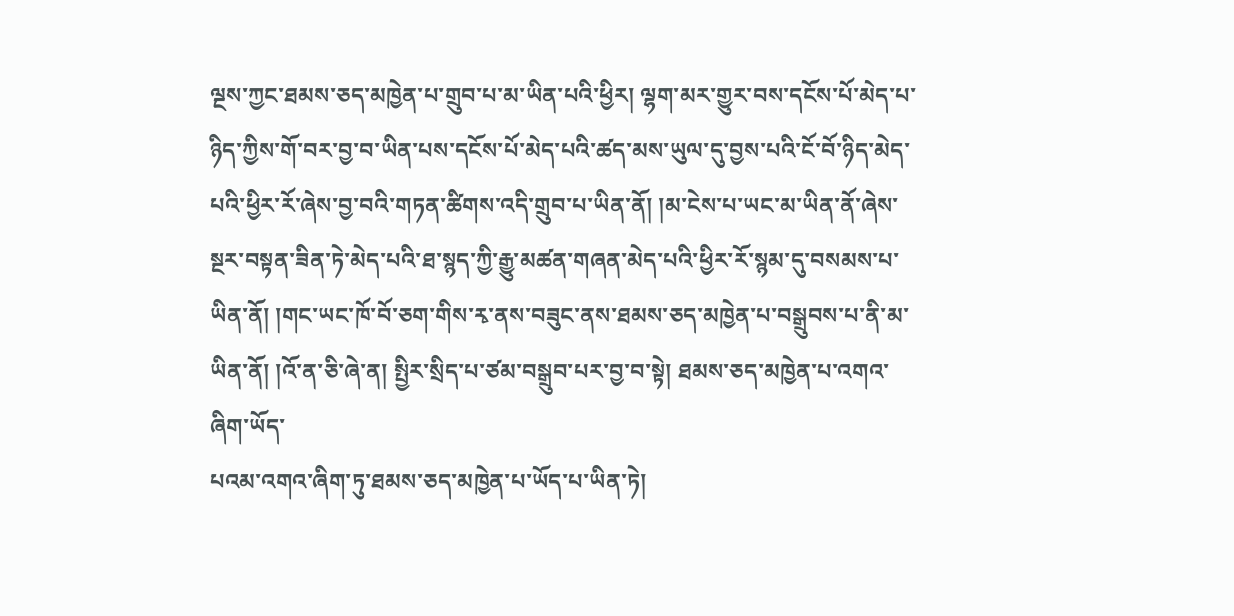ལྔས་ཀྱང་ཐམས་ཅད་མཁྱེན་པ་གྲུབ་པ་མ་ཡིན་པའི་ཕྱིར། ལྷག་མར་གྱུར་བས་དངོས་པོ་མེད་པ་ཉིད་ཀྱིས་གོ་བར་བྱ་བ་ཡིན་པས་དངོས་པོ་མེད་པའི་ཚད་མས་ཡུལ་དུ་བྱས་པའི་ངོ་བོ་ཉིད་མེད་པའི་ཕྱིར་རོ་ཞེས་བྱ་བའི་གཏན་ཚིགས་འདི་གྲུབ་པ་ཡིན་ནོ། །མ་ངེས་པ་ཡང་མ་ཡིན་ནོ་ཞེས་སྔར་བསྟན་ཟིན་ཏེ་མེད་པའི་ཐ་སྙད་ཀྱི་རྒྱུ་མཚན་གཞན་མེད་པའི་ཕྱིར་རོ་སྙམ་དུ་བསམས་པ་ཡིན་ནོ། །གང་ཡང་ཁོ་བོ་ཅག་གིས་རྭ་ནས་བཟུང་ནས་ཐམས་ཅད་མཁྱེན་པ་བསྒྲུབས་པ་ནི་མ་ཡིན་ནོ། །འོ་ན་ཅི་ཞེ་ན། སྤྱིར་སྲིད་པ་ཙམ་བསྒྲུབ་པར་བྱ་བ་སྟེ། ཐམས་ཅད་མཁྱེན་པ་འགའ་ཞིག་ཡོད་
པའམ་འགའ་ཞིག་ཏུ་ཐམས་ཅད་མཁྱེན་པ་ཡོད་པ་ཡིན་ཏེ།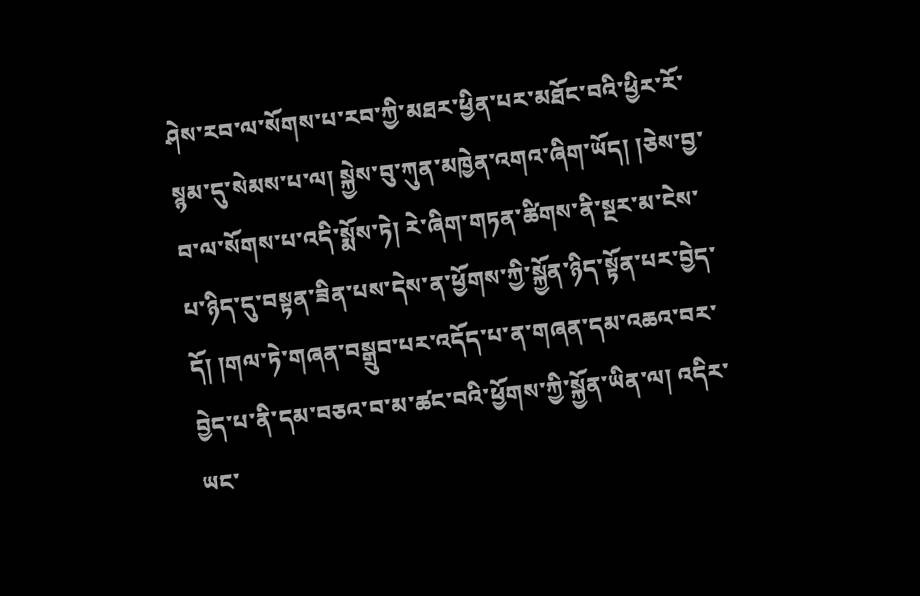ཤེས་རབ་ལ་སོགས་པ་རབ་ཀྱི་མཐར་ཕྱིན་པར་མཐོང་བའི་ཕྱིར་རོ་སྙམ་དུ་སེམས་པ་ལ། སྐྱེས་བུ་ཀུན་མཁྱེན་འགའ་ཞིག་ཡོད། །ཅེས་བྱ་བ་ལ་སོགས་པ་འདི་སྨོས་ཏེ། རེ་ཞིག་གཏན་ཚིགས་ནི་སྔར་མ་ངེས་པ་ཉིད་དུ་བསྟན་ཟིན་པས་དེས་ན་ཕྱོགས་ཀྱི་སྐྱོན་ཉིད་སྟོན་པར་བྱེད་དོ། །གལ་ཏེ་གཞན་བསྒྲུབ་པར་འདོད་པ་ན་གཞན་དམ་འཆའ་བར་བྱེད་པ་ནི་དམ་བཅའ་བ་མ་ཚང་བའི་ཕྱོགས་ཀྱི་སྐྱོན་ཡིན་ལ། འདིར་ཡང་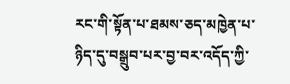རང་གི་སྟོན་པ་ཐམས་ཅད་མཁྱེན་པ་ཉིད་དུ་བསྒྲུབ་པར་བྱ་བར་འདོད་ཀྱི་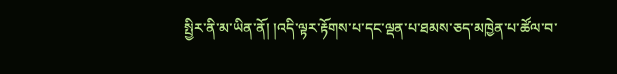སྤྱིར་ནི་མ་ཡིན་ནོ། །འདི་ལྟར་རྟོགས་པ་དང་ལྡན་པ་ཐམས་ཅད་མཁྱེན་པ་ཚོལ་བ་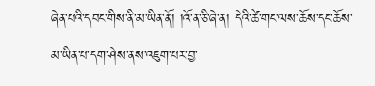ཞེན་པའི་དབང་གིས་ནི་མ་ཡིན་ནོ། །འོ་ན་ཅི་ཞེ་ན། དེའི་ཚེ་གང་ལས་ཆོས་དང་ཆོས་མ་ཡིན་པ་དག་ཤེས་ནས་འཇུག་པར་བྱ་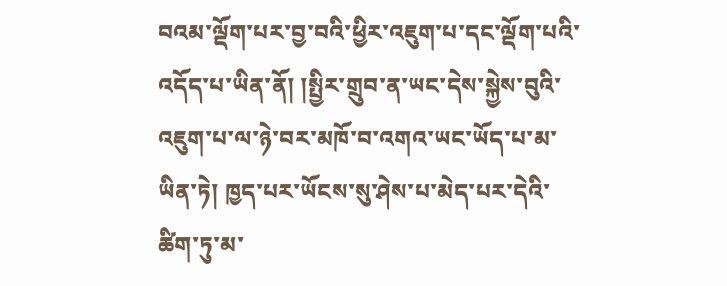བའམ་ལྡོག་པར་བྱ་བའི་ཕྱིར་འཇུག་པ་དང་ལྡོག་པའི་འདོད་པ་ཡིན་ནོ། །སྤྱིར་གྲུབ་ན་ཡང་དེས་སྐྱེས་བུའི་འཇུག་པ་ལ་ཉེ་བར་མཁོ་བ་འགའ་ཡང་ཡོད་པ་མ་ཡིན་ཏེ། ཁྱད་པར་ཡོངས་སུ་ཤེས་པ་མེད་པར་དེའི་ཚིག་ཏུ་མ་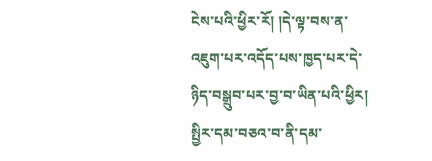ངེས་པའི་ཕྱིར་རོ། །དེ་ལྟ་བས་ན་འཇུག་པར་འདོད་པས་ཁྱད་པར་དེ་ཉིད་བསྒྲུབ་པར་བྱ་བ་ཡིན་པའི་ཕྱིར། སྤྱིར་དམ་བཅའ་བ་ནི་དམ་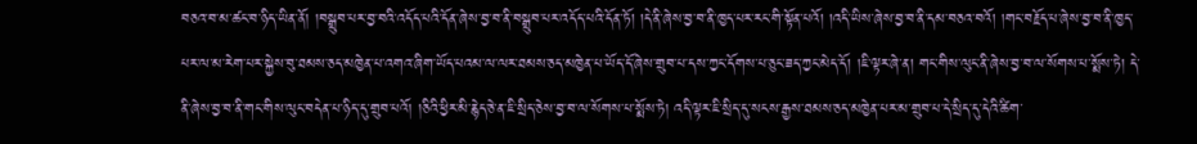བཅའ་བ་མ་ཚང་བ་ཉིད་ཡིན་ནོ། །བསྒྲུབ་པར་བྱ་བའི་འདོད་པའི་དོན་ཞེས་བྱ་བ་ནི་བསྒྲུབ་པར་འདོད་པའི་དོན་ཏོ། །དེ་ནི་ཞེས་བྱ་བ་ནི་ཁྱད་པར་རང་གི་སྟོན་པའོ། །འདི་ཡིས་ཞེས་བྱ་བ་ནི་དམ་བཅའ་བའོ། །གང་བརྗོད་པ་ཞེས་བྱ་བ་ནི་ཁྱད་པར་ལ་མ་རེག་པར་སྐྱེས་བུ་ཐམས་ཅད་མཁྱེན་པ་འགའ་ཞིག་ཡོད་པའམ་ལ་ལར་ཐམས་ཅད་མཁྱེན་པ་ཡོད་དོ་ཞེས་གྲུབ་པ་དས་ཀྱང་དོགས་པ་ཅུང་ཟད་ཀྱང་མེད་དོ། །ཇི་ལྟར་ཞེ་ན། གང་གིས་ལུང་ནི་ཞེས་བྱ་བ་ལ་སོགས་པ་སྨོས་ཏེ། དེ་ནི་ཞེས་བྱ་བ་ནི་གང་གིས་ལུང་བདེན་པ་ཉིད་དུ་གྲུབ་པའོ། །ཅིའི་ཕྱིར་མི་རྙེད་ཅེ་ན་ཇི་སྲིད་ཅེས་བྱ་བ་ལ་སོགས་པ་སྨོས་ཏེ། འདི་ལྟར་ཇི་སྲིད་དུ་སངས་རྒྱས་ཐམས་ཅད་མཁྱེན་པར་མ་གྲུབ་པ་དེ་སྲིད་དུ་དེའི་ཚིག་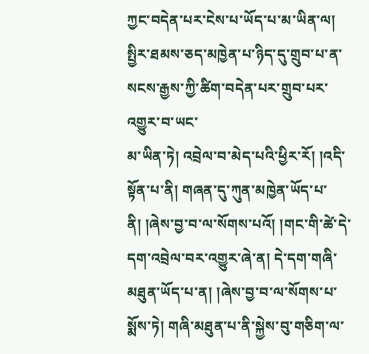ཀྱང་བདེན་པར་ངེས་པ་ཡོད་པ་མ་ཡིན་ལ། སྤྱིར་ཐམས་ཅད་མཁྱེན་པ་ཉིད་དུ་གྲུབ་པ་ན་སངས་རྒྱས་ཀྱི་ཚིག་བདེན་པར་གྲུབ་པར་འགྱུར་བ་ཡང་
མ་ཡིན་ཏེ། འབྲེལ་བ་མེད་པའི་ཕྱིར་རོ། །འདི་སྟོན་པ་ནི། གཞན་དུ་ཀུན་མཁྱེན་ཡོད་པ་ནི། །ཞེས་བྱ་བ་ལ་སོགས་པའོ། །གང་གི་ཚེ་དེ་དག་འབྲེལ་བར་འགྱུར་ཞེ་ན། དེ་དག་གཞི་མཐུན་ཡོད་པ་ན། །ཞེས་བྱ་བ་ལ་སོགས་པ་སྨོས་ཏེ། གཞི་མཐུན་པ་ནི་སྐྱེས་བུ་གཅིག་ལ་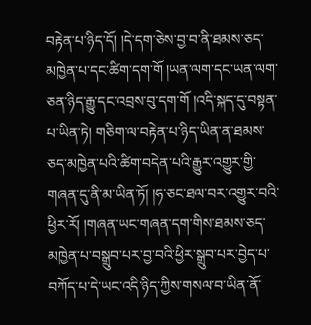བརྟེན་པ་ཉིད་དོ། །དེ་དག་ཅེས་བྱ་བ་ནི་ཐམས་ཅད་མཁྱེན་པ་དང་ཚིག་དག་གོ །ཡན་ལག་དང་ཡན་ལག་ཅན་ཉིད་རྒྱུ་དང་འབྲས་བུ་དག་གོ །འདི་སྐད་དུ་བསྟན་པ་ཡིན་ཏེ། གཅིག་ལ་བརྟེན་པ་ཉིད་ཡིན་ན་ཐམས་ཅད་མཁྱེན་པའི་ཚིག་བདེན་པའི་རྒྱུར་འགྱུར་གྱི་གཞན་དུ་ནི་མ་ཡིན་ཏོ། །ཧ་ཅང་ཐལ་བར་འགྱུར་བའི་ཕྱིར་རོ། །གཞན་ཡང་གཞན་དག་གིས་ཐམས་ཅད་མཁྱེན་པ་བསྒྲུབ་པར་བྱ་བའི་ཕྱིར་སྒྲུབ་པར་བྱེད་པ་བཀོད་པ་དེ་ཡང་འདི་ཉིད་ཀྱིས་གསལ་བ་ཡིན་ནོ་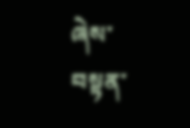ཞེས་བསྟན་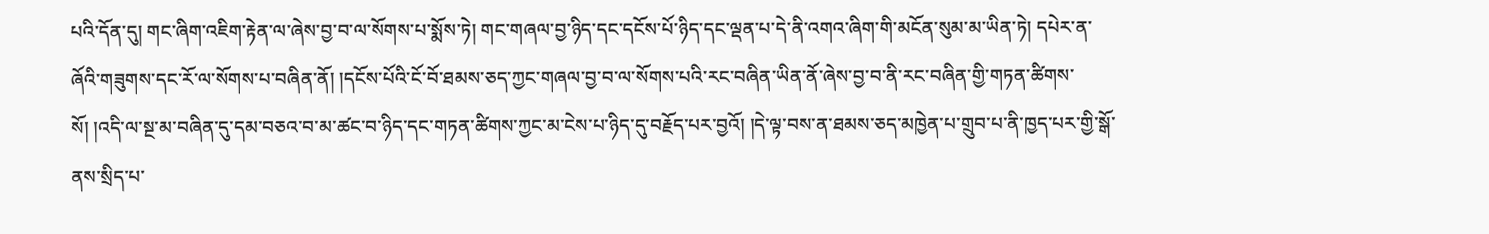པའི་དོན་དུ། གང་ཞིག་འཇིག་རྟེན་ལ་ཞེས་བྱ་བ་ལ་སོགས་པ་སྨོས་ཏེ། གང་གཞལ་བྱ་ཉིད་དང་དངོས་པོ་ཉིད་དང་ལྡན་པ་དེ་ནི་འགའ་ཞིག་གི་མངོན་སུམ་མ་ཡིན་ཏེ། དཔེར་ན་ཞོའི་གཟུགས་དང་རོ་ལ་སོགས་པ་བཞིན་ནོ། །དངོས་པོའི་ངོ་བོ་ཐམས་ཅད་ཀྱང་གཞལ་བྱ་བ་ལ་སོགས་པའི་རང་བཞིན་ཡིན་ནོ་ཞེས་བྱ་བ་ནི་རང་བཞིན་གྱི་གཏན་ཚིགས་སོ། །འདི་ལ་སྔ་མ་བཞིན་དུ་དམ་བཅའ་བ་མ་ཚང་བ་ཉིད་དང་གཏན་ཚིགས་ཀྱང་མ་ངེས་པ་ཉིད་དུ་བརྗོད་པར་བྱའོ། །དེ་ལྟ་བས་ན་ཐམས་ཅད་མཁྱེན་པ་གྲུབ་པ་ནི་ཁྱད་པར་གྱི་སྒོ་ནས་སྲིད་པ་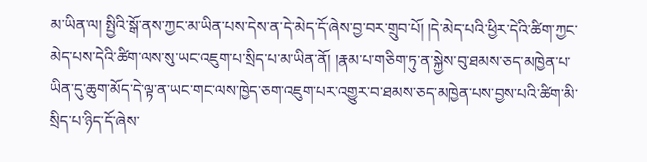མ་ཡིན་ལ། སྤྱིའི་སྒོ་ནས་ཀྱང་མ་ཡིན་པས་དེས་ན་དེ་མེད་དོ་ཞེས་བྱ་བར་གྲུབ་པོ། །དེ་མེད་པའི་ཕྱིར་དེའི་ཚིག་ཀྱང་མེད་པས་དེའི་ཚིག་ལས་སུ་ཡང་འཇུག་པ་སྲིད་པ་མ་ཡིན་ནོ། །རྣམ་པ་གཅིག་ཏུ་ན་སྐྱེས་བུ་ཐམས་ཅད་མཁྱེན་པ་ཡིན་དུ་ཆུག་མོད་དེ་ལྟ་ན་ཡང་གང་ལས་ཁྱེད་ཅག་འཇུག་པར་འགྱུར་བ་ཐམས་ཅད་མཁྱེན་པས་བྱས་པའི་ཚིག་མི་སྲིད་པ་ཉིད་དོ་ཞེས་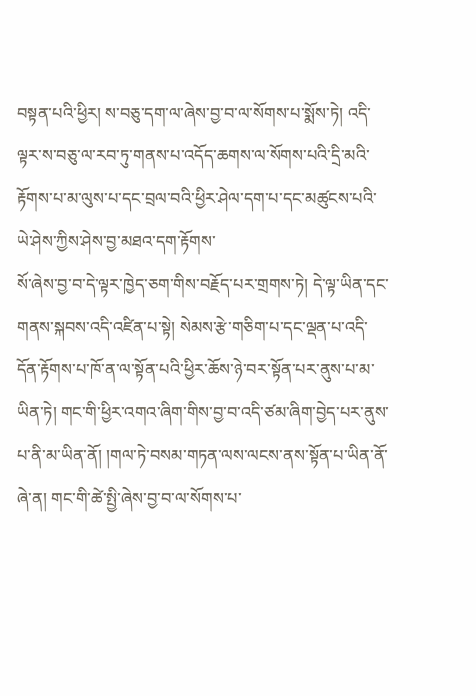བསྟན་པའི་ཕྱིར། ས་བཅུ་དག་ལ་ཞེས་བྱ་བ་ལ་སོགས་པ་སྨོས་ཏེ། འདི་ལྟར་ས་བཅུ་ལ་རབ་ཏུ་གནས་པ་འདོད་ཆགས་ལ་སོགས་པའི་དྲི་མའི་རྟོགས་པ་མ་ལུས་པ་དང་བྲལ་བའི་ཕྱིར་ཤེལ་དག་པ་དང་མཚུངས་པའི་ཡེ་ཤེས་ཀྱིས་ཤེས་བྱ་མཐའ་དག་རྟོགས་
སོ་ཞེས་བྱ་བ་དེ་ལྟར་ཁྱེད་ཅག་གིས་བརྗོད་པར་གྲགས་ཏེ། དེ་ལྟ་ཡིན་དང་གནས་སྐབས་འདི་འཛིན་པ་སྟེ། སེམས་རྩེ་གཅིག་པ་དང་ལྡན་པ་འདི་དོན་རྟོགས་པ་ཁོ་ན་ལ་སྟོན་པའི་ཕྱིར་ཆོས་ཉེ་བར་སྟོན་པར་ནུས་པ་མ་ཡིན་ཏེ། གང་གི་ཕྱིར་འགའ་ཞིག་གིས་བྱ་བ་འདི་ཙམ་ཞིག་བྱེད་པར་ནུས་པ་ནི་མ་ཡིན་ནོ། །གལ་ཏེ་བསམ་གཏན་ལས་ལངས་ནས་སྟོན་པ་ཡིན་ནོ་ཞེ་ན། གང་གི་ཚེ་སྤྱི་ཞེས་བྱ་བ་ལ་སོགས་པ་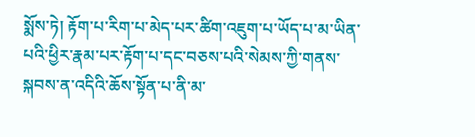སྨོས་ཏེ། རྟོག་པ་རིག་པ་མེད་པར་ཚིག་འཇུག་པ་ཡོད་པ་མ་ཡིན་པའི་ཕྱིར་རྣམ་པར་རྟོག་པ་དང་བཅས་པའི་སེམས་ཀྱི་གནས་སྐབས་ན་འདིའི་ཆོས་སྟོན་པ་ནི་མ་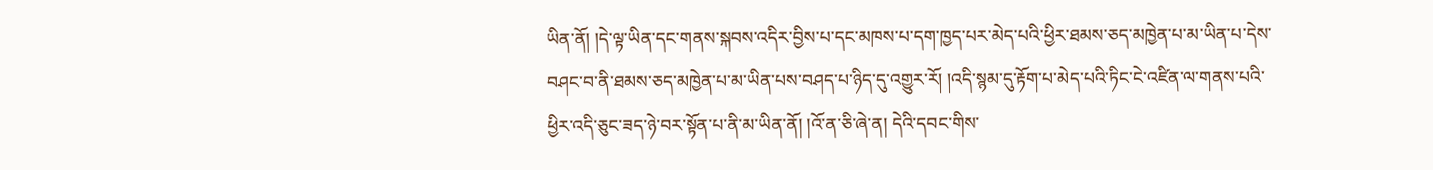ཡིན་ནོ། །དེ་ལྟ་ཡིན་དང་གནས་སྐབས་འདིར་བྱིས་པ་དང་མཁས་པ་དག་ཁྱད་པར་མེད་པའི་ཕྱིར་ཐམས་ཅད་མཁྱེན་པ་མ་ཡིན་པ་དེས་བཤང་བ་ནི་ཐམས་ཅད་མཁྱེན་པ་མ་ཡིན་པས་བཤད་པ་ཉིད་དུ་འགྱུར་རོ། །འདི་སྙམ་དུ་རྟོག་པ་མེད་པའི་ཏིང་ངེ་འཛིན་ལ་གནས་པའི་ཕྱིར་འདི་ཅུང་ཟད་ཉེ་བར་སྟོན་པ་ནི་མ་ཡིན་ནོ། །འོ་ན་ཅི་ཞེ་ན། དེའི་དབང་གིས་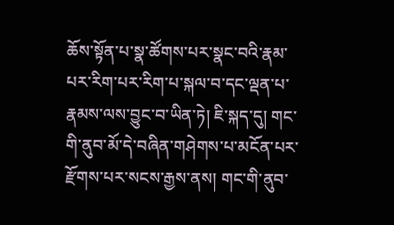ཆོས་སྟོན་པ་སྣ་ཚོགས་པར་སྣང་བའི་རྣམ་པར་རིག་པར་རིག་པ་སྐལ་བ་དང་ལྡན་པ་རྣམས་ལས་བྱུང་བ་ཡིན་ཏེ། ཇི་སྐད་དུ། གང་གི་ནུབ་མོ་དེ་བཞིན་གཤེགས་པ་མངོན་པར་རྫོགས་པར་སངས་རྒྱས་ནས། གང་གི་ནུབ་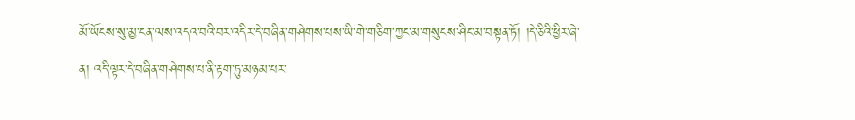མོ་ཡོངས་སུ་མྱ་ངན་ལས་འདའ་བའི་བར་འདིར་དེ་བཞིན་གཤེགས་པས་ཡི་གེ་གཅིག་ཀྱང་མ་གསུངས་ཤིང་མ་བསྟན་ཏོ། །དེ་ཅིའི་ཕྱིར་ཞེ་ན། འདི་ལྟར་དེ་བཞིན་གཤེགས་པ་ནི་རྟག་ཏུ་མཉམ་པར་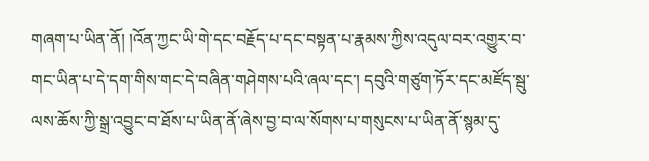གཞག་པ་ཡིན་ནོ། །འོན་ཀྱང་ཡི་གེ་དང་བརྗོད་པ་དང་བསྟན་པ་རྣམས་ཀྱིས་འདུལ་བར་འགྱུར་བ་གང་ཡིན་པ་དེ་དག་གིས་གང་དེ་བཞིན་གཤེགས་པའི་ཞལ་དང་། དབུའི་གཙུག་ཏོར་དང་མཛོད་སྦུ་ལས་ཆོས་ཀྱི་སྒྲ་འབྱུང་བ་ཐོས་པ་ཡིན་ནོ་ཞེས་བྱ་བ་ལ་སོགས་པ་གསུངས་པ་ཡིན་ནོ་སྙམ་དུ་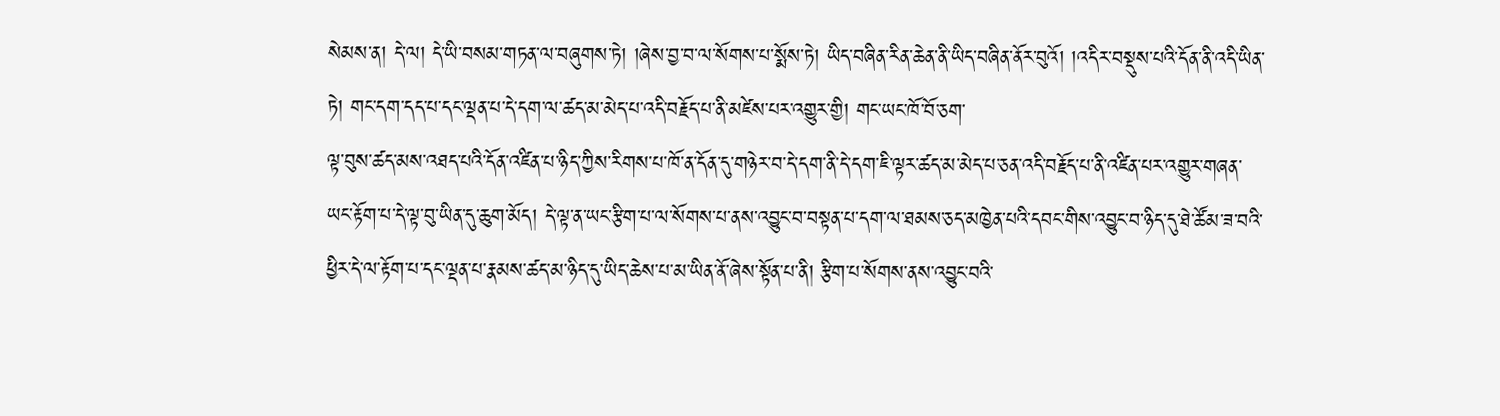སེམས་ན། དེ་ལ། དེ་ཡི་བསམ་གཏན་ལ་བཞུགས་ཏེ། །ཞེས་བྱ་བ་ལ་སོགས་པ་སྨོས་ཏེ། ཡིད་བཞིན་རིན་ཆེན་ནི་ཡིད་བཞིན་ནོར་བུའོ། །འདིར་བསྡུས་པའི་དོན་ནི་འདི་ཡིན་ཏེ། གང་དག་དད་པ་དང་ལྡན་པ་དེ་དག་ལ་ཚད་མ་མེད་པ་འདི་བརྗོད་པ་ནི་མཛེས་པར་འགྱུར་གྱི། གང་ཡང་ཁོ་བོ་ཅག་
ལྟ་བུས་ཚད་མས་འཐད་པའི་དོན་འཛིན་པ་ཉིད་ཀྱིས་རིགས་པ་ཁོ་ན་དོན་དུ་གཉེར་བ་དེ་དག་ནི་དེ་དག་ཇི་ལྟར་ཚད་མ་མེད་པ་ཅན་འདི་བརྗོད་པ་ནི་འཛིན་པར་འགྱུར་གཞན་ཡང་རྟོག་པ་དེ་ལྟ་བུ་ཡིན་དུ་ཆུག་མོད། དེ་ལྟ་ན་ཡང་རྩིག་པ་ལ་སོགས་པ་ནས་འབྱུང་བ་བསྟན་པ་དག་ལ་ཐམས་ཅད་མཁྱེན་པའི་དབང་གིས་འབྱུང་བ་ཉིད་དུ་ཐེ་ཚོམ་ཟ་བའི་ཕྱིར་དེ་ལ་རྟོག་པ་དང་ལྡན་པ་རྣམས་ཚད་མ་ཉིད་དུ་ཡིད་ཆེས་པ་མ་ཡིན་ནོ་ཞེས་སྟོན་པ་ནི། རྩིག་པ་སོགས་ནས་འབྱུང་བའི་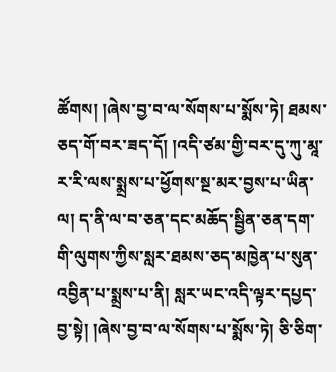ཚོགས། །ཞེས་བྱ་བ་ལ་སོགས་པ་སྨོས་ཏེ། ཐམས་ཅད་གོ་བར་ཟད་དོ། །འདི་ཙམ་གྱི་བར་དུ་ཀུ་མཱ་ར་རི་ལས་སྨྲས་པ་ཕྱོགས་སྔ་མར་བྱས་པ་ཡིན་ལ། ད་ནི་ལ་བ་ཅན་དང་མཆོད་སྦྱིན་ཅན་དག་གི་ལུགས་ཀྱིས་སླར་ཐམས་ཅད་མཁྱེན་པ་སུན་འབྱིན་པ་སྨྲས་པ་ནི། སླར་ཡང་འདི་ལྟར་དཔྱད་བྱ་སྟེ། །ཞེས་བྱ་བ་ལ་སོགས་པ་སྨོས་ཏེ། ཅི་ཅིག་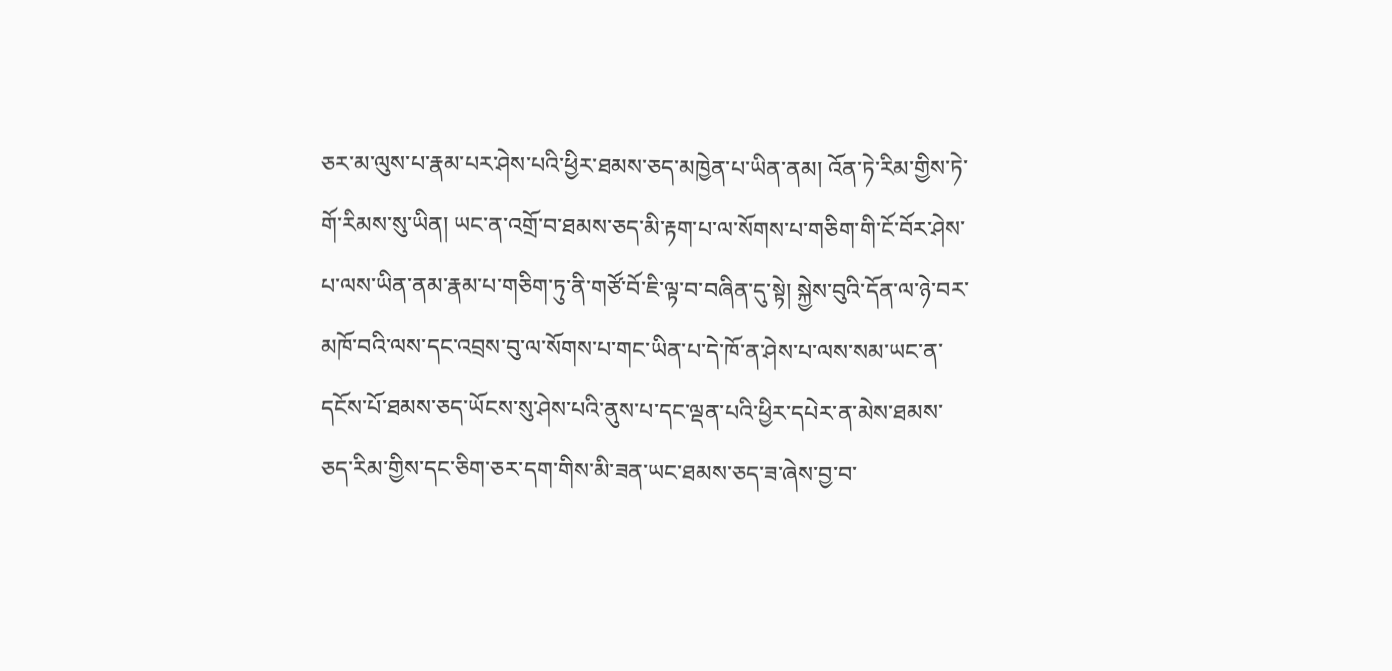ཅར་མ་ལུས་པ་རྣམ་པར་ཤེས་པའི་ཕྱིར་ཐམས་ཅད་མཁྱེན་པ་ཡིན་ནམ། འོན་ཏེ་རིམ་གྱིས་ཏེ་གོ་རིམས་སུ་ཡིན། ཡང་ན་འགྲོ་བ་ཐམས་ཅད་མི་རྟག་པ་ལ་སོགས་པ་གཅིག་གི་ངོ་བོར་ཤེས་པ་ལས་ཡིན་ནམ་རྣམ་པ་གཅིག་ཏུ་ནི་གཙོ་བོ་ཇི་ལྟ་བ་བཞིན་དུ་སྟེ། སྐྱེས་བུའི་དོན་ལ་ཉེ་བར་མཁོ་བའི་ལས་དང་འབྲས་བུ་ལ་སོགས་པ་གང་ཡིན་པ་དེ་ཁོ་ན་ཤེས་པ་ལས་སམ་ཡང་ན་དངོས་པོ་ཐམས་ཅད་ཡོངས་སུ་ཤེས་པའི་ནུས་པ་དང་ལྡན་པའི་ཕྱིར་དཔེར་ན་མེས་ཐམས་ཅད་རིམ་གྱིས་དང་ཅིག་ཅར་དག་གིས་མི་ཟན་ཡང་ཐམས་ཅད་ཟ་ཞེས་བྱ་བ་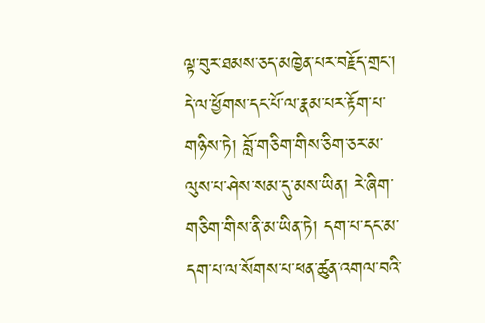ལྟ་བུར་ཐམས་ཅད་མཁྱེན་པར་བརྗོད་གྲང་། དེ་ལ་ཕྱོགས་དང་པོ་ལ་རྣམ་པར་རྟོག་པ་གཉིས་ཏེ། བློ་གཅིག་གིས་ཅིག་ཅར་མ་ལུས་པ་ཤེས་སམ་དུ་མས་ཡིན། རེ་ཞིག་གཅིག་གིས་ནི་མ་ཡིན་ཏེ། དག་པ་དང་མ་དག་པ་ལ་སོགས་པ་ཕན་ཚུན་འགལ་བའི་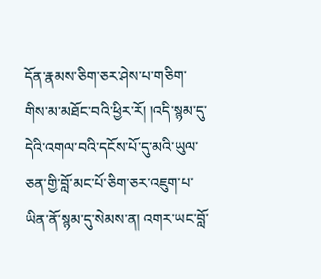དོན་རྣམས་ཅིག་ཅར་ཤེས་པ་གཅིག་གིས་མ་མཐོང་བའི་ཕྱིར་རོ། །འདི་སྙམ་དུ་དེའི་འགལ་བའི་དངོས་པོ་དུ་མའི་ཡུལ་ཅན་གྱི་བློ་མང་པོ་ཅིག་ཅར་འཇུག་པ་ཡིན་ནོ་སྙམ་དུ་སེམས་ན། འགར་ཡང་བློ་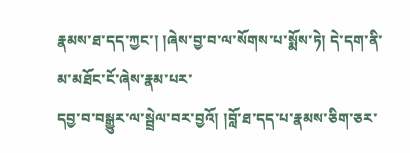རྣམས་ཐ་དད་ཀྱང་། །ཞེས་བྱ་བ་ལ་སོགས་པ་སྨོས་ཏེ། དེ་དག་ནི་མ་མཐོང་ངོ་ཞེས་རྣམ་པར་
དབྱ་བ་བསྒྱུར་ལ་སྦྲེལ་བར་བྱའོ། །བློ་ཐ་དད་པ་རྣམས་ཅིག་ཅར་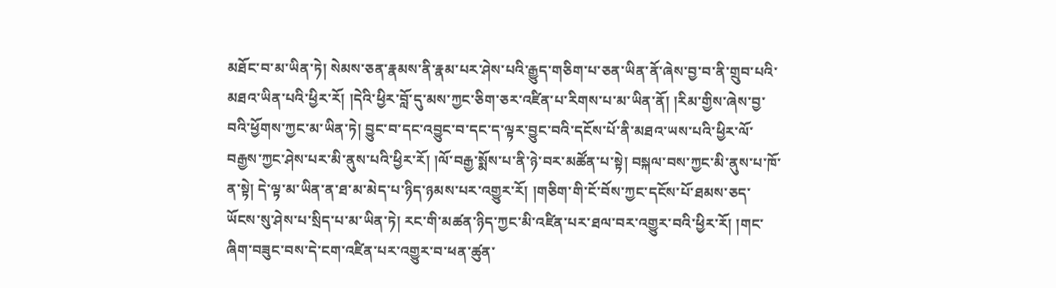མཐོང་བ་མ་ཡིན་ཏེ། སེམས་ཅན་རྣམས་ནི་རྣམ་པར་ཤེས་པའི་རྒྱུད་གཅིག་པ་ཅན་ཡིན་ནོ་ཞེས་བྱ་བ་ནི་གྲུབ་པའི་མཐའ་ཡིན་པའི་ཕྱིར་རོ། །དེའི་ཕྱིར་བློ་དུ་མས་ཀྱང་ཅིག་ཅར་འཛིན་པ་རིགས་པ་མ་ཡིན་ནོ། །རིམ་གྱིས་ཞེས་བྱ་བའི་ཕྱོགས་ཀྱང་མ་ཡིན་ཏེ། བྱུང་བ་དང་འབྱུང་བ་དང་ད་ལྟར་བྱུང་བའི་དངོས་པོ་ནི་མཐའ་ཡས་པའི་ཕྱིར་ལོ་བརྒྱས་ཀྱང་ཤེས་པར་མི་ནུས་པའི་ཕྱིར་རོ། །ལོ་བརྒྱ་སྨོས་པ་ནི་ཉེ་བར་མཚོན་པ་སྟེ། བསྐལ་བས་ཀྱང་མི་ནུས་པ་ཁོ་ན་སྟེ། དེ་ལྟ་མ་ཡིན་ན་ཐ་མ་མེད་པ་ཉིད་ཉམས་པར་འགྱུར་རོ། །གཅིག་གི་ངོ་བོས་ཀྱང་དངོས་པོ་ཐམས་ཅད་ཡོངས་སུ་ཤེས་པ་སྲིད་པ་མ་ཡིན་ཏེ། རང་གི་མཚན་ཉིད་ཀྱང་མི་འཛིན་པར་ཐལ་བར་འགྱུར་བའི་ཕྱིར་རོ། །གང་ཞིག་བཟུང་བས་དེ་ངག་འཛིན་པར་འགྱུར་བ་ཕན་ཚུན་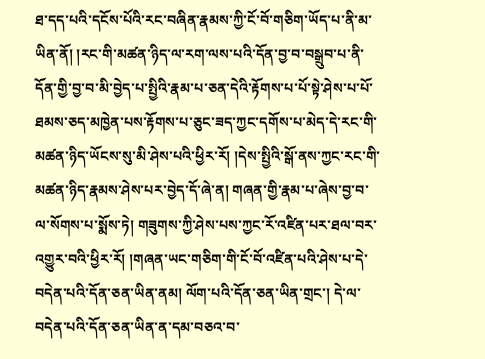ཐ་དད་པའི་དངོས་པོའི་རང་བཞིན་རྣམས་ཀྱི་ངོ་བོ་གཅིག་ཡོད་པ་ནི་མ་ཡིན་ནོ། །རང་གི་མཚན་ཉིད་ལ་རག་ལས་པའི་དོན་བྱ་བ་བསྒྲུབ་པ་ནི་དོན་གྱི་བྱ་བ་མི་བྱེད་པ་སྤྱིའི་རྣམ་པ་ཅན་དེའི་རྟོགས་པ་པོ་སྟེ་ཤེས་པ་པོ་ཐམས་ཅད་མཁྱེན་པས་རྟོགས་པ་ཅུང་ཟད་ཀྱང་དགོས་པ་མེད་དེ་རང་གི་མཚན་ཉིད་ཡོངས་སུ་མི་ཤེས་པའི་ཕྱིར་རོ། །དེས་སྤྱིའི་སྒོ་ནས་ཀྱང་རང་གི་མཚན་ཉིད་རྣམས་ཤེས་པར་བྱེད་དོ་ཞེ་ན། གཞན་གྱི་རྣམ་པ་ཞེས་བྱ་བ་ལ་སོགས་པ་སྨོས་ཏེ། གཟུགས་ཀྱི་ཤེས་པས་ཀྱང་རོ་འཛིན་པར་ཐལ་བར་འགྱུར་བའི་ཕྱིར་རོ། །གཞན་ཡང་གཅིག་གི་ངོ་བོ་འཛིན་པའི་ཤེས་པ་དེ་བདེན་པའི་དོན་ཅན་ཡིན་ནམ། ལོག་པའི་དོན་ཅན་ཡིན་གྲང་། དེ་ལ་བདེན་པའི་དོན་ཅན་ཡིན་ན་དམ་བཅའ་བ་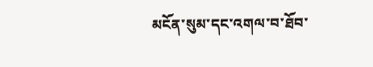མངོན་སུམ་དང་འགལ་བ་ཐོབ་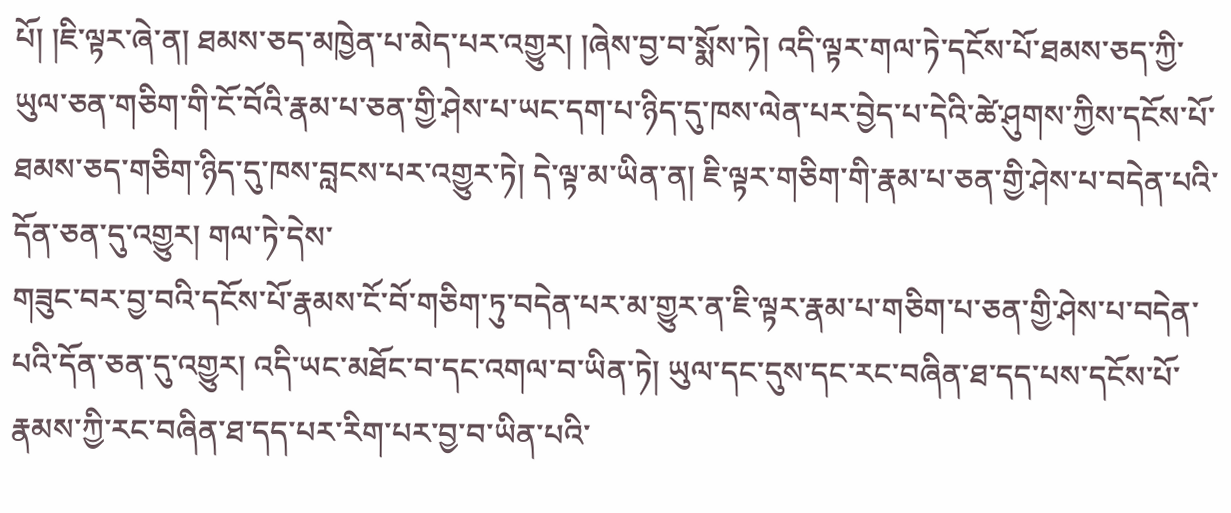པོ། །ཇི་ལྟར་ཞེ་ན། ཐམས་ཅད་མཁྱེན་པ་མེད་པར་འགྱུར། །ཞེས་བྱ་བ་སྨོས་ཏེ། འདི་ལྟར་གལ་ཏེ་དངོས་པོ་ཐམས་ཅད་ཀྱི་ཡུལ་ཅན་གཅིག་གི་ངོ་བོའི་རྣམ་པ་ཅན་གྱི་ཤེས་པ་ཡང་དག་པ་ཉིད་དུ་ཁས་ལེན་པར་བྱེད་པ་དེའི་ཚེ་ཤུགས་ཀྱིས་དངོས་པོ་ཐམས་ཅད་གཅིག་ཉིད་དུ་ཁས་བླངས་པར་འགྱུར་ཏེ། དེ་ལྟ་མ་ཡིན་ན། ཇི་ལྟར་གཅིག་གི་རྣམ་པ་ཅན་གྱི་ཤེས་པ་བདེན་པའི་དོན་ཅན་དུ་འགྱུར། གལ་ཏེ་དེས་
གཟུང་བར་བྱ་བའི་དངོས་པོ་རྣམས་ངོ་བོ་གཅིག་ཏུ་བདེན་པར་མ་གྱུར་ན་ཇི་ལྟར་རྣམ་པ་གཅིག་པ་ཅན་གྱི་ཤེས་པ་བདེན་པའི་དོན་ཅན་དུ་འགྱུར། འདི་ཡང་མཐོང་བ་དང་འགལ་བ་ཡིན་ཏེ། ཡུལ་དང་དུས་དང་རང་བཞིན་ཐ་དད་པས་དངོས་པོ་རྣམས་ཀྱི་རང་བཞིན་ཐ་དད་པར་རིག་པར་བྱ་བ་ཡིན་པའི་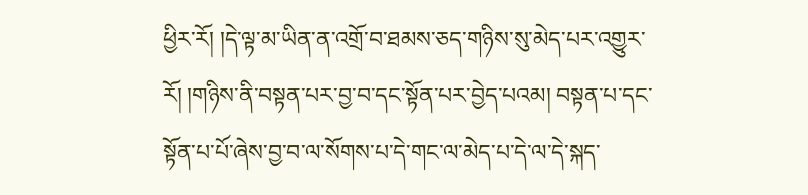ཕྱིར་རོ། །དེ་ལྟ་མ་ཡིན་ན་འགྲོ་བ་ཐམས་ཅད་གཉིས་སུ་མེད་པར་འགྱུར་རོ། །གཉིས་ནི་བསྟན་པར་བྱ་བ་དང་སྟོན་པར་བྱེད་པའམ། བསྟན་པ་དང་སྟོན་པ་པོ་ཞེས་བྱ་བ་ལ་སོགས་པ་དེ་གང་ལ་མེད་པ་དེ་ལ་དེ་སྐད་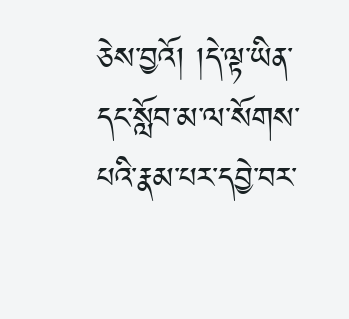ཅེས་བྱའོ། །དེ་ལྟ་ཡིན་དང་སློབ་མ་ལ་སོགས་པའི་རྣམ་པར་དབྱེ་བར་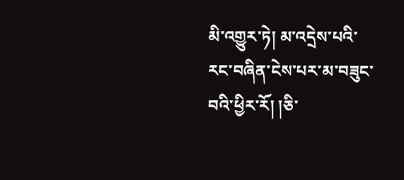མི་འགྱུར་ཏེ། མ་འདྲེས་པའི་རང་བཞིན་ངེས་པར་མ་བཟུང་བའི་ཕྱིར་རོ། །ཅི་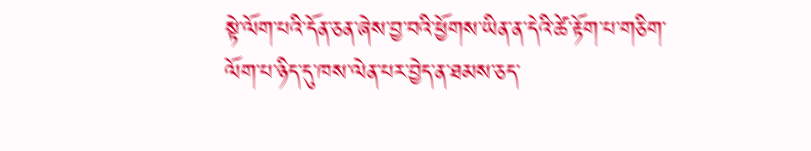སྟེ་ལོག་པའི་དོན་ཅན་ཞེས་བྱ་བའི་ཕྱོགས་ཡིན་ན་དེའི་ཚེ་རྟོག་པ་གཅིག་ལོག་པ་ཉིད་དུ་ཁས་ལེན་པར་བྱེད་ན་ཐམས་ཅད་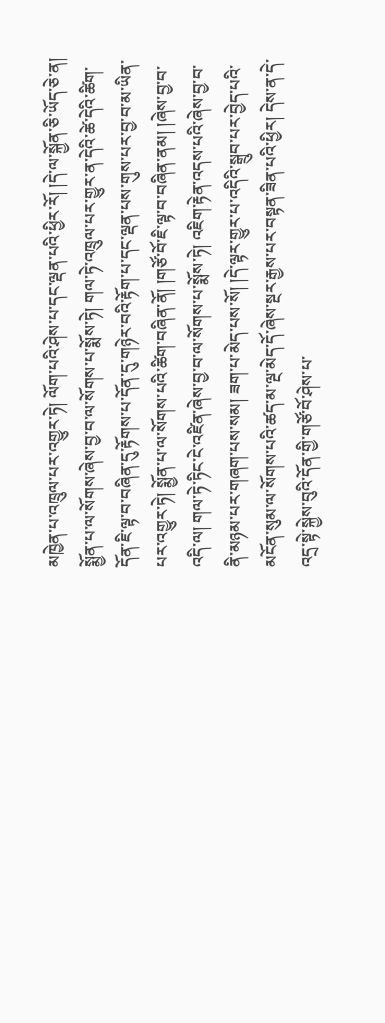མཁྱེན་པ་འཁྲུལ་པར་འགྱུར་ཏེ། ལོག་པའི་ཤེས་པ་དང་ལྡན་པའི་ཕྱིར་རོ། །དེ་ལ་སྐྱོན་ཅི་ཡོད་ཅེ་ན། སྨྱོན་པ་ལ་སོགས་ཞེས་བྱ་བ་ལ་སོགས་པ་སྨོས་ཏེ། གལ་ཏེ་འཁྲུལ་པར་གྱུར་ན་དེའི་ཚེ་དེའི་ཚིག་དོན་ཇི་ལྟ་བ་བཞིན་དུ་རྟོགས་པ་དོན་དུ་གཉེར་བའི་རྟོག་པ་དང་ལྡན་པས་གུས་པར་བྱ་བ་མ་ཡིན་པར་འགྱུར་ཏེ། སྨྱོན་པ་ལ་སོགས་པའི་ཚིག་བཞིན་ནོ། །གཙོ་བོ་ཇི་ལྟ་བ་བཞིན་ནམ། །ཞེས་བྱ་བ་འདི་ལ། གལ་ཏེ་ཏིང་ངེ་འཛིན་ཞེས་བྱ་བ་ལ་སོགས་པ་སྨོས་ཏེ། འཇིག་རྟེན་འདས་པའི་ཞེས་བྱ་བ་ནི་མཉམ་པར་གཞག་པས་སམ། ཟག་པ་མེད་པས་སོ། །དེ་ལྟར་གྱུར་པ་འདིའི་སྒྲུབ་པར་བྱེད་པའི་མངོན་སུམ་ལ་སོགས་པའི་ཚད་མ་ལྔ་མེད་དོ་ཞེས་སྔར་རྒྱས་པར་བསྟན་ཟིན་པའི་ཕྱིར། དེས་ན་དེ་འདྲ་སྟེ་སྐྱེས་བུའི་དོན་གྱི་གཙོ་བོ་ཤེས་པ་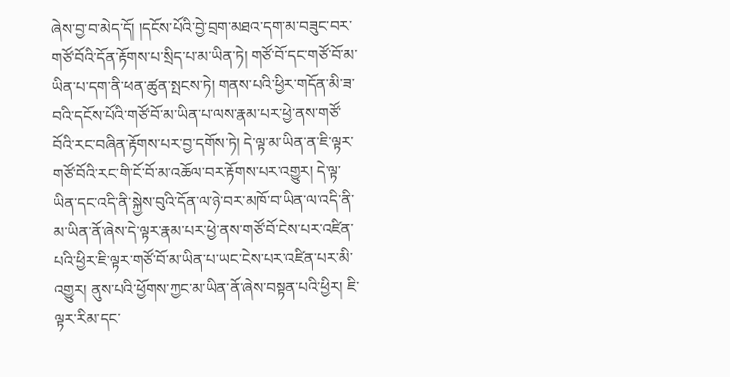ཞེས་བྱ་བ་མེད་དོ། །དངོས་པོའི་བྱེ་བྲག་མཐའ་དག་མ་བཟུང་བར་གཙོ་བོའི་དོན་རྟོགས་པ་སྲིད་པ་མ་ཡིན་ཏེ། གཙོ་བོ་དང་གཙོ་བོ་མ་ཡིན་པ་དག་ནི་ཕན་ཚུན་སྤངས་ཏེ། གནས་པའི་ཕྱིར་གདོན་མི་ཟ་བའི་དངོས་པོའི་གཙོ་བོ་མ་ཡིན་པ་ལས་རྣམ་པར་ཕྱེ་ནས་གཙོ་བོའི་རང་བཞིན་རྟོགས་པར་བྱ་དགོས་ཏེ། དེ་ལྟ་མ་ཡིན་ན་ཇི་ལྟར་གཙོ་བོའི་རང་གི་ངོ་བོ་མ་འཆོལ་བར་རྟོགས་པར་འགྱུར། དེ་ལྟ་
ཡིན་དང་འདི་ནི་སྐྱེས་བུའི་དོན་ལ་ཉེ་བར་མཁོ་བ་ཡིན་ལ་འདི་ནི་མ་ཡིན་ནོ་ཞེས་དེ་ལྟར་རྣམ་པར་ཕྱེ་ནས་གཙོ་བོ་ངེས་པར་འཛིན་པའི་ཕྱིར་ཇི་ལྟར་གཙོ་བོ་མ་ཡིན་པ་ཡང་ངེས་པར་འཛིན་པར་མི་འགྱུར། ནུས་པའི་ཕྱོགས་ཀྱང་མ་ཡིན་ནོ་ཞེས་བསྟན་པའི་ཕྱིར། ཇི་ལྟར་རིམ་དང་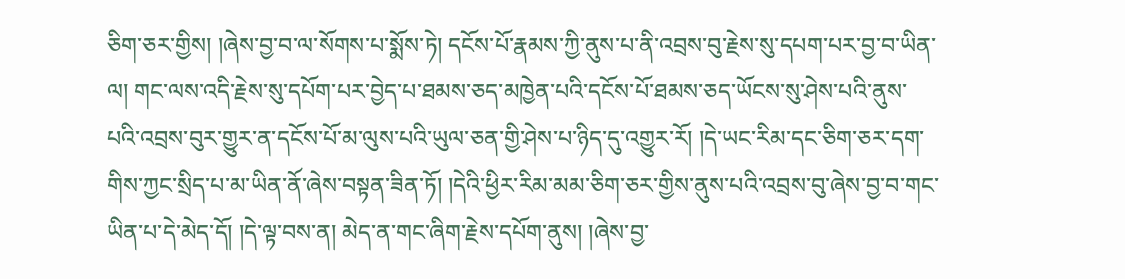ཅིག་ཅར་གྱིས། །ཞེས་བྱ་བ་ལ་སོགས་པ་སྨོས་ཏེ། དངོས་པོ་རྣམས་ཀྱི་ནུས་པ་ནི་འབྲས་བུ་རྗེས་སུ་དཔག་པར་བྱ་བ་ཡིན་ལ། གང་ལས་འདི་རྗེས་སུ་དཔོག་པར་བྱེད་པ་ཐམས་ཅད་མཁྱེན་པའི་དངོས་པོ་ཐམས་ཅད་ཡོངས་སུ་ཤེས་པའི་ནུས་པའི་འབྲས་བུར་གྱུར་ན་དངོས་པོ་མ་ལུས་པའི་ཡུལ་ཅན་གྱི་ཤེས་པ་ཉིད་དུ་འགྱུར་རོ། །དེ་ཡང་རིམ་དང་ཅིག་ཅར་དག་གིས་ཀྱང་སྲིད་པ་མ་ཡིན་ནོ་ཞེས་བསྟན་ཟིན་ཏོ། །དེའི་ཕྱིར་རིམ་མམ་ཅིག་ཅར་གྱིས་ནུས་པའི་འབྲས་བུ་ཞེས་བྱ་བ་གང་ཡིན་པ་དེ་མེད་དོ། །དེ་ལྟ་བས་ན། མེད་ན་གང་ཞིག་རྗེས་དཔོག་ནུས། །ཞེས་བྱ་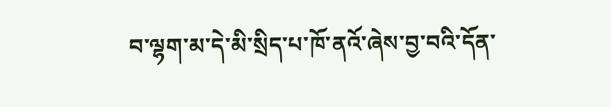བ་ལྷག་མ་དེ་མི་སྲིད་པ་ཁོ་ནའོ་ཞེས་བྱ་བའི་དོན་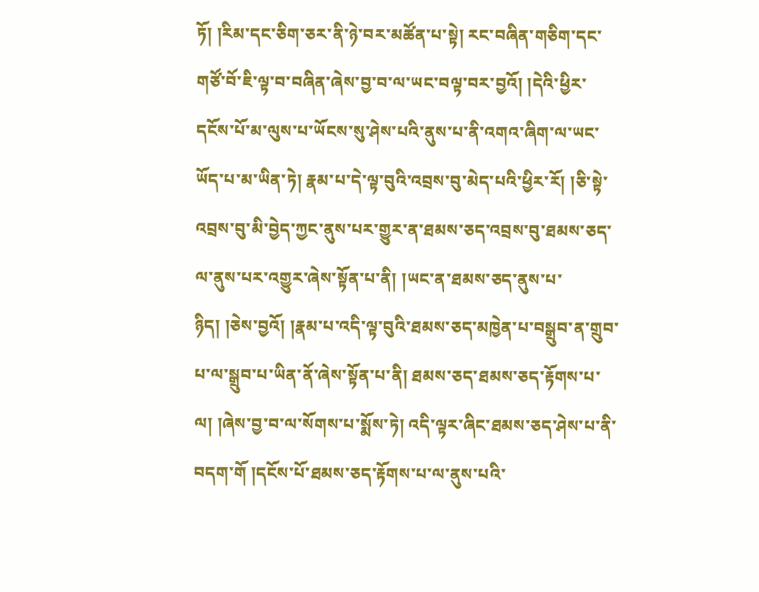ཏོ། །རིམ་དང་ཅིག་ཅར་ནི་ཉེ་བར་མཚོན་པ་སྟེ། རང་བཞིན་གཅིག་དང་གཙོ་བོ་ཇི་ལྟ་བ་བཞིན་ཞེས་བྱ་བ་ལ་ཡང་བལྟ་བར་བྱའོ། །དེའི་ཕྱིར་དངོས་པོ་མ་ལུས་པ་ཡོངས་སུ་ཤེས་པའི་ནུས་པ་ནི་འགའ་ཞིག་ལ་ཡང་ཡོད་པ་མ་ཡིན་ཏེ། རྣམ་པ་དེ་ལྟ་བུའི་འབྲས་བུ་མེད་པའི་ཕྱིར་རོ། །ཅི་སྟེ་འབྲས་བུ་མི་བྱེད་ཀྱང་ནུས་པར་གྱུར་ན་ཐམས་ཅད་འབྲས་བུ་ཐམས་ཅད་ལ་ནུས་པར་འགྱུར་ཞེས་སྟོན་པ་ནི། །ཡང་ན་ཐམས་ཅད་ནུས་པ་ཉིད། །ཅེས་བྱའོ། །རྣམ་པ་འདི་ལྟ་བུའི་ཐམས་ཅད་མཁྱེན་པ་བསྒྲུབ་ན་གྲུབ་པ་ལ་སྒྲུབ་པ་ཡིན་ནོ་ཞེས་སྟོན་པ་ནི། ཐམས་ཅད་ཐམས་ཅད་རྟོགས་པ་ལ། །ཞེས་བྱ་བ་ལ་སོགས་པ་སྨོས་ཏེ། འདི་ལྟར་ཞིང་ཐམས་ཅད་ཤེས་པ་ནི་བདག་གོ །དངོས་པོ་ཐམས་ཅད་རྟོགས་པ་ལ་ནུས་པའི་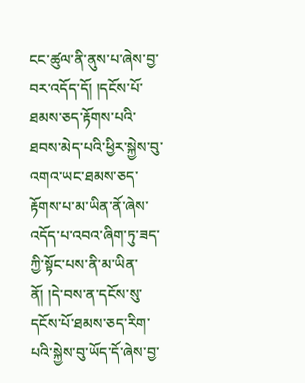ངང་ཚུལ་ནི་ནུས་པ་ཞེས་བྱ་བར་འདོད་དོ། །དངོས་པོ་ཐམས་ཅད་རྟོགས་པའི་ཐབས་མེད་པའི་ཕྱིར་སྐྱེས་བུ་འགའ་ཡང་ཐམས་ཅད་རྟོགས་པ་མ་ཡིན་ནོ་ཞེས་འདོད་པ་འབའ་ཞིག་ཏུ་ཟད་ཀྱི་སྟོང་པས་ནི་མ་ཡིན་ནོ། །དེ་བས་ན་དངོས་སུ་དངོས་པོ་ཐམས་ཅད་རིག་པའི་སྐྱེས་བུ་ཡོད་དོ་ཞེས་བྱ་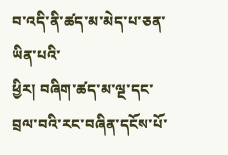བ་འདི་ནི་ཚད་མ་མེད་པ་ཅན་ཡིན་པའི་
ཕྱིར། བཞིག་ཚད་མ་ལྔ་དང་བྲལ་བའི་རང་བཞིན་དངོས་པོ་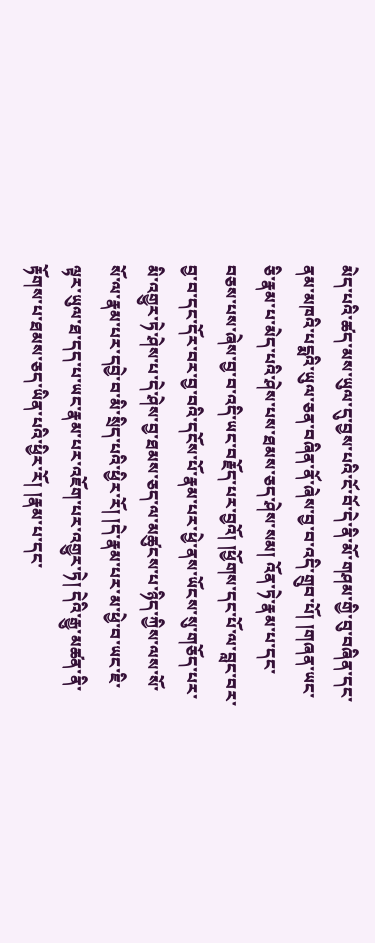མེད་པའི་ཚད་མས་ཡུལ་དུ་བྱས་པའི་ངོ་བོ་དེ་ནི་མོ་གཤམ་གྱི་བུ་བཞིན་དང་ནམ་མཁའི་པདྨའི་ཡུལ་ཅན་བཞིན་ནོ་ཞེས་བྱ་བ་འདི་གྲུབ་པོ། །གཞན་ཡང་ཅི་རྣམ་པ་མེད་པའི་ཤེས་པས་ཐམས་ཅད་ཤེས་སམ། འོན་ཏེ་རྣམ་པ་དང་བཅས་པས་ཞེས་བྱ་བ་འདི་ཡང་བརྗོད་པར་བྱའོ། །ཕྱོགས་དང་པོ་ལ་བླང་བར་བྱ་བ་དང་དོར་བར་བྱ་བའི་དངོས་པོ་རྣམ་པར་ཕྱེ་ནས་ཡོངས་སུ་གཅོད་པར་མི་འགྱུར་ཏེ་ཤེས་པ་དེ་ཤེས་བྱ་ཐམས་ཅད་ལ་མཚུངས་པ་ཉིད་ཀྱིས་ལས་སོ་སོ་ལ་རྣམ་པར་དབྱེ་བ་མི་སྲིད་པའི་ཕྱིར་རོ། །དེ་རྣམ་པར་མ་ཕྱེ་བ་ཡང་ཇི་ལྟར་ཡུལ་ཐ་དད་པ་ཡང་རྣམ་པར་འཇོག་པར་འགྱུར་ཏེ། དེའི་རྒྱུ་མཚན་ནི་རྟོགས་པ་ཐམས་ཅད་ཡིན་པའི་ཕྱིར་རོ། །རྣམ་པ་དང་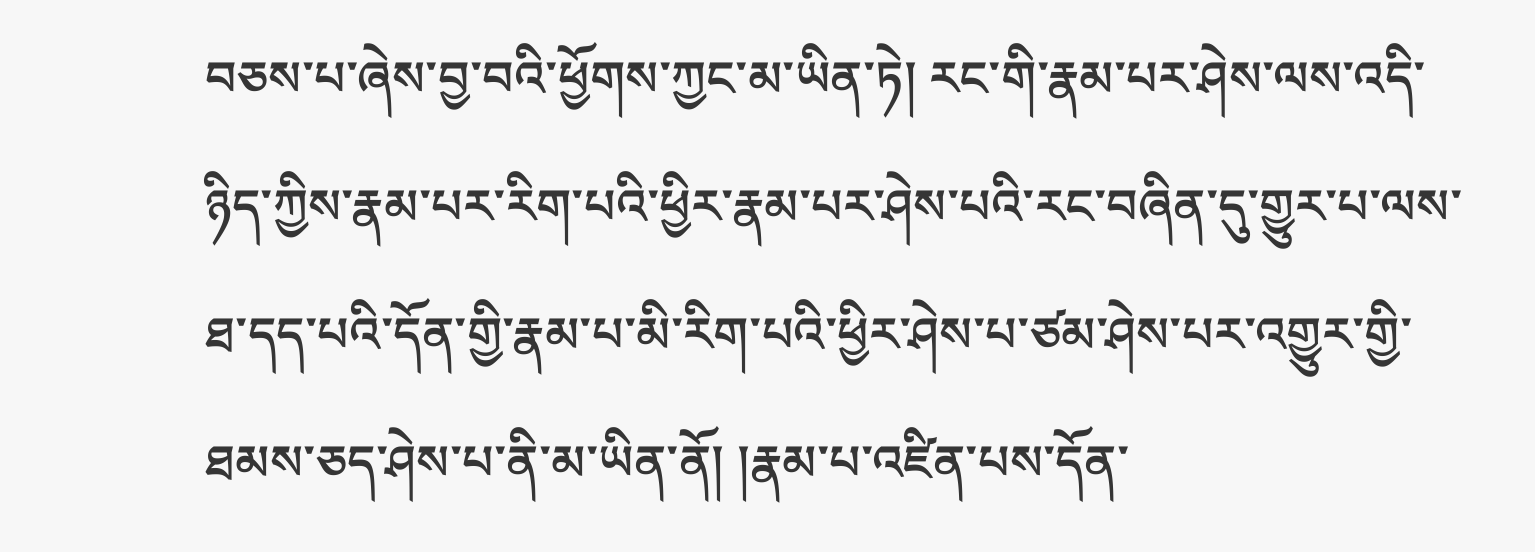བཅས་པ་ཞེས་བྱ་བའི་ཕྱོགས་ཀྱང་མ་ཡིན་ཏེ། རང་གི་རྣམ་པར་ཤེས་ལས་འདི་ཉིད་ཀྱིས་རྣམ་པར་རིག་པའི་ཕྱིར་རྣམ་པར་ཤེས་པའི་རང་བཞིན་དུ་གྱུར་པ་ལས་ཐ་དད་པའི་དོན་གྱི་རྣམ་པ་མི་རིག་པའི་ཕྱིར་ཤེས་པ་ཙམ་ཤེས་པར་འགྱུར་གྱི་ཐམས་ཅད་ཤེས་པ་ནི་མ་ཡིན་ནོ། །རྣམ་པ་འཛིན་པས་དོན་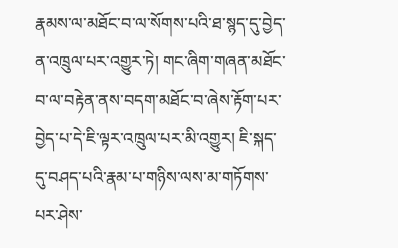རྣམས་ལ་མཐོང་བ་ལ་སོགས་པའི་ཐ་སྙད་དུ་བྱེད་ན་འཁྲུལ་པར་འགྱུར་ཏེ། གང་ཞིག་གཞན་མཐོང་བ་ལ་བརྟེན་ནས་བདག་མཐོང་བ་ཞེས་རྟོག་པར་བྱེད་པ་དེ་ཇི་ལྟར་འཁྲུལ་པར་མི་འགྱུར། ཇི་སྐད་དུ་བཤད་པའི་རྣམ་པ་གཉིས་ལས་མ་གཏོགས་པར་ཤེས་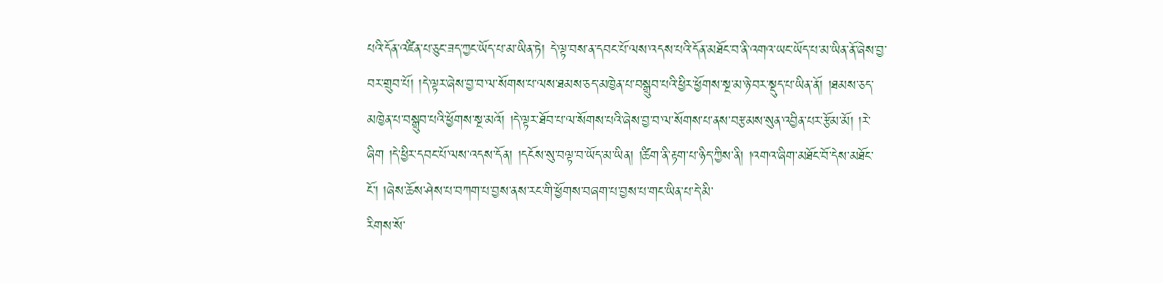པའི་དོན་འཛིན་པ་ཅུང་ཟད་ཀྱང་ཡོད་པ་མ་ཡིན་ཏེ། དེ་ལྟ་བས་ན་དབང་པོ་ལས་འདས་པའི་དོན་མཐོང་བ་ནི་འགའ་ཡང་ཡོད་པ་མ་ཡིན་ནོ་ཞེས་བྱ་བར་གྲུབ་པོ། །དེ་ལྟར་ཞེས་བྱ་བ་ལ་སོགས་པ་ལས་ཐམས་ཅད་མཁྱེན་པ་བསྒྲུབ་པའི་ཕྱིར་ཕྱོགས་སྔ་མ་ཉེ་བར་སྡུད་པ་ཡིན་ནོ། །ཐམས་ཅད་མཁྱེན་པ་བསྒྲུབ་པའི་ཕྱོགས་སྔ་མའོ། །དེ་ལྟར་ཐོབ་པ་ལ་སོགས་པའི་ཞེས་བྱ་བ་ལ་སོགས་པ་ནས་བརྩམས་སུན་འབྱིན་པར་རྩོམ་མོ། །རེ་ཞིག །དེ་ཕྱིར་དབང་པོ་ལས་འདས་དོན། །དངོས་སུ་བལྟ་བ་ཡོད་མ་ཡིན། །ཚིག་ནི་རྟག་པ་ཉིད་ཀྱིས་ནི། །འགའ་ཞིག་མཐོང་བོ་དེས་མཐོང་ངོ་། །ཞེས་ཆོས་ཤེས་པ་བཀག་པ་བྱས་ནས་རང་གི་ཕྱོགས་བཞག་པ་བྱས་པ་གང་ཡིན་པ་དེ་མི་
རིགས་སོ་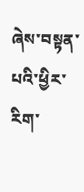ཞེས་བསྟན་པའི་ཕྱིར་རིག་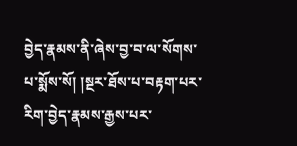བྱེད་རྣམས་ནི་ཞེས་བྱ་བ་ལ་སོགས་པ་སྨོས་སོ། །སྔར་ཐོས་པ་བརྟག་པར་རིག་བྱེད་རྣམས་རྒྱས་པར་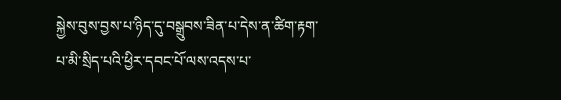སྐྱེས་བུས་བྱས་པ་ཉིད་དུ་བསྒྲུབས་ཟིན་པ་དེས་ན་ཚིག་རྟག་པ་མི་སྲིད་པའི་ཕྱིར་དབང་པོ་ལས་འདས་པ་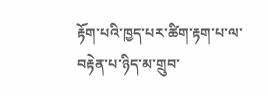རྟོག་པའི་ཁྱད་པར་ཚིག་རྟག་པ་ལ་བརྟེན་པ་ཉིད་མ་གྲུབ་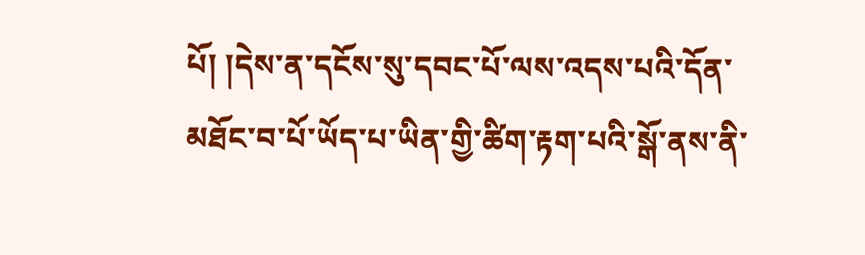པོ། །དེས་ན་དངོས་སུ་དབང་པོ་ལས་འདས་པའི་དོན་མཐོང་བ་པོ་ཡོད་པ་ཡིན་གྱི་ཚིག་རྟག་པའི་སྒོ་ནས་ནི་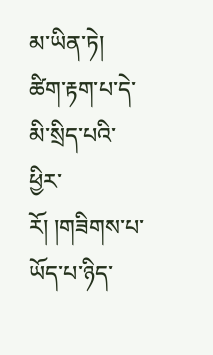མ་ཡིན་ཏེ། ཚིག་རྟག་པ་དེ་མི་སྲིད་པའི་ཕྱིར་རོ། །གཟིགས་པ་ཡོད་པ་ཉིད་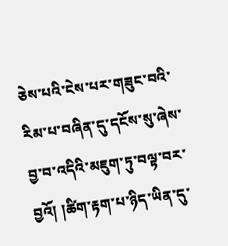ཅེས་པའི་ངེས་པར་གཟུང་བའི་རིམ་པ་བཞིན་དུ་དངོས་སུ་ཞེས་བྱ་བ་འདིའི་མཇུག་ཏུ་བལྟ་བར་བྱའོ། །ཚིག་རྟག་པ་ཉིད་ཡིན་དུ་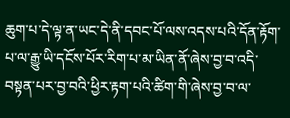ཆུག་པ་དེ་ལྟ་ན་ཡང་དེ་ནི་དབང་པོ་ལས་འདས་པའི་དོན་རྟོག་པ་ལ་རྒྱུ་ཡི་དངོས་པོར་རིག་པ་མ་ཡིན་ནོ་ཞེས་བྱ་བ་འདི་བསྟན་པར་བྱ་བའི་ཕྱིར་རྟག་པའི་ཚིག་གི་ཞེས་བྱ་བ་ལ་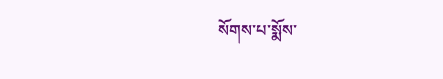སོགས་པ་སྨོས་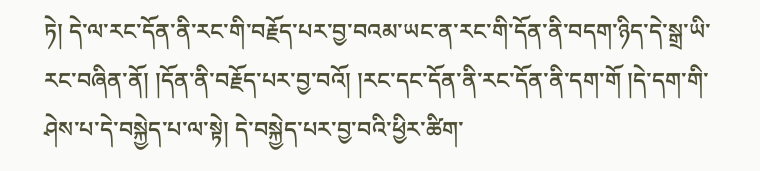ཏེ། དེ་ལ་རང་དོན་ནི་རང་གི་བརྗོད་པར་བྱ་བའམ་ཡང་ན་རང་གི་དོན་ནི་བདག་ཉིད་དེ་སྒྲ་ཡི་རང་བཞིན་ནོ། །དོན་ནི་བརྗོད་པར་བྱ་བའོ། །རང་དང་དོན་ནི་རང་དོན་ནི་དག་གོ །དེ་དག་གི་ཤེས་པ་དེ་བསྐྱེད་པ་ལ་སྟེ། དེ་བསྐྱེད་པར་བྱ་བའི་ཕྱིར་ཚིག་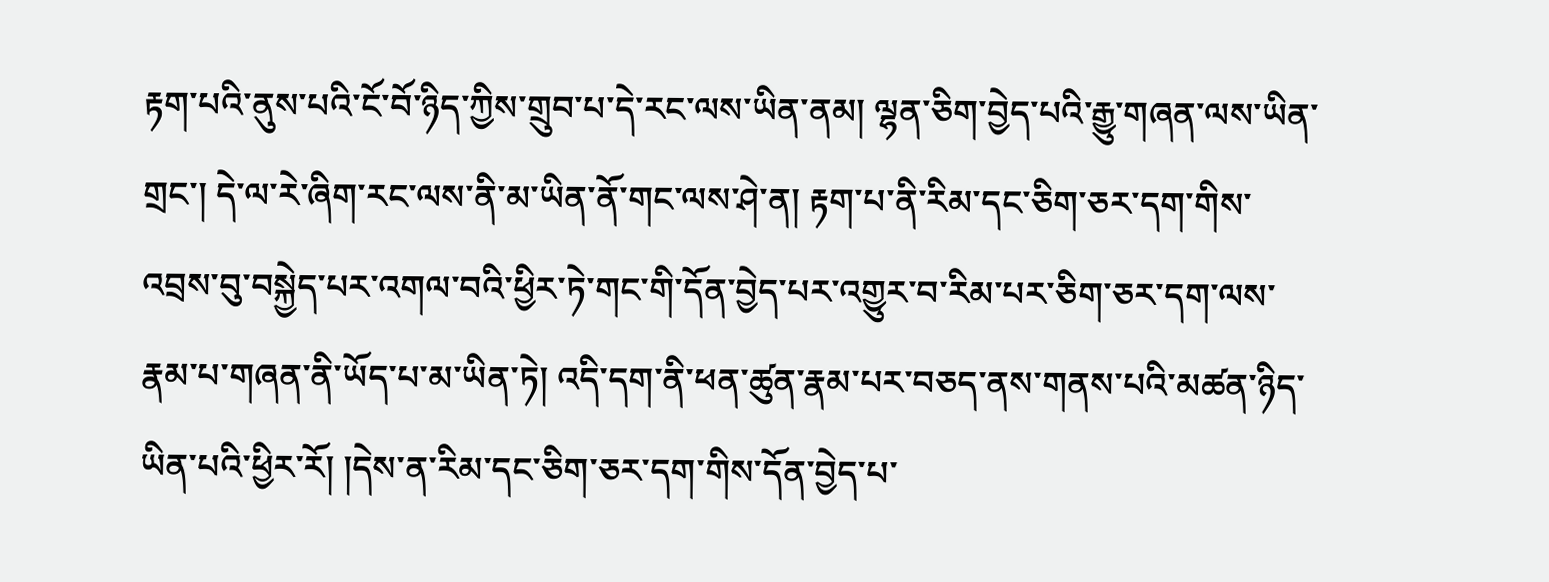རྟག་པའི་ནུས་པའི་ངོ་བོ་ཉིད་ཀྱིས་གྲུབ་པ་དེ་རང་ལས་ཡིན་ནམ། ལྷན་ཅིག་བྱེད་པའི་རྒྱུ་གཞན་ལས་ཡིན་གྲང་། དེ་ལ་རེ་ཞིག་རང་ལས་ནི་མ་ཡིན་ནོ་གང་ལས་ཤེ་ན། རྟག་པ་ནི་རིམ་དང་ཅིག་ཅར་དག་གིས་འབྲས་བུ་བསྐྱེད་པར་འགལ་བའི་ཕྱིར་ཏེ་གང་གི་དོན་བྱེད་པར་འགྱུར་བ་རིམ་པར་ཅིག་ཅར་དག་ལས་རྣམ་པ་གཞན་ནི་ཡོད་པ་མ་ཡིན་ཏེ། འདི་དག་ནི་ཕན་ཚུན་རྣམ་པར་བཅད་ནས་གནས་པའི་མཚན་ཉིད་ཡིན་པའི་ཕྱིར་རོ། །དེས་ན་རིམ་དང་ཅིག་ཅར་དག་གིས་དོན་བྱེད་པ་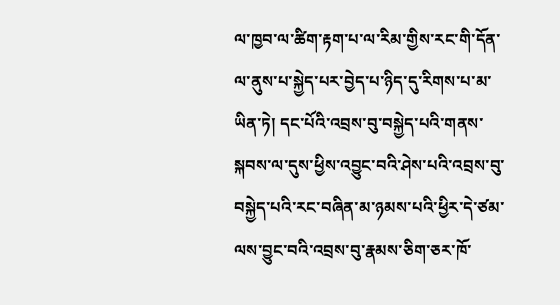ལ་ཁྱབ་ལ་ཚིག་རྟག་པ་ལ་རིམ་གྱིས་རང་གི་དོན་ལ་ནུས་པ་སྐྱེད་པར་བྱེད་པ་ཉིད་དུ་རིགས་པ་མ་ཡིན་ཏེ། དང་པོའི་འབྲས་བུ་བསྐྱེད་པའི་གནས་སྐབས་ལ་དུས་ཕྱིས་འབྱུང་བའི་ཤེས་པའི་འབྲས་བུ་བསྐྱེད་པའི་རང་བཞིན་མ་ཉམས་པའི་ཕྱིར་དེ་ཙམ་ལས་བྱུང་བའི་འབྲས་བུ་རྣམས་ཅིག་ཅར་ཁོ་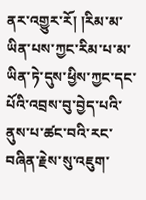ནར་འགྱུར་རོ། །རིམ་མ་ཡིན་པས་ཀྱང་རིམ་པ་མ་ཡིན་ཏེ་དུས་ཕྱིས་ཀྱང་དང་པོའི་འབྲས་བུ་བྱེད་པའི་ནུས་པ་ཚང་བའི་རང་བཞིན་རྗེས་སུ་འཇུག་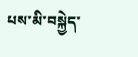པས་མི་བསྐྱེད་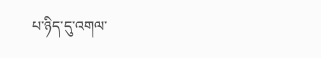པ་ཉིད་དུ་འགལ་